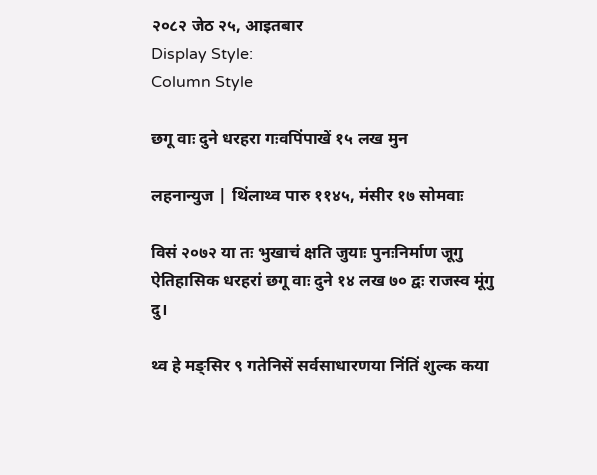२०८२ जेठ २५, आइतबार
Display Style:
Column Style

छगू वाः दुने धरहरा गःवपिंपाखें १५ लख मुन

लहनान्युज | थिंलाथ्व पारु ११४५, मंसीर १७ सोमवाः

विसं २०७२ या तः भुखाचं क्षति जुयाः पुनःनिर्माण जूगु ऐतिहासिक धरहरां छगू वाः दुने १४ लख ७० द्वः राजस्व मूंगु दु।

थ्व हे मङ्सिर ९ गतेनिसें सर्वसाधारणया निंतिं शुल्क कया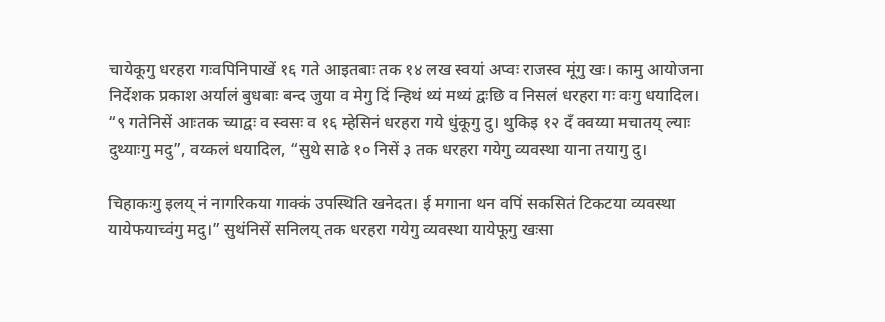चायेकूगु धरहरा गःवपिनिपाखें १६ गते आइतबाः तक १४ लख स्वयां अप्वः राजस्व मूंगु खः। कामु आयोजना निर्देशक प्रकाश अर्यालं बुधबाः बन्द जुया व मेगु दिं न्हिथं थ्यं मथ्यं द्वःछि व निसलं धरहरा गः वःगु धयादिल। “९ गतेनिसें आःतक च्याद्वः व स्वसः व १६ म्हेसिनं धरहरा गये धुंकूगु दु। थुकिइ १२ दँ क्वय्या मचातय् ल्याः दुथ्याःगु मदु”, वय्कलं धयादिल, “सुथे साढे १० निसें ३ तक धरहरा गयेगु व्यवस्था याना तयागु दु।

चिहाकःगु इलय् नं नागरिकया गाक्कं उपस्थिति खनेदत। ई मगाना थन वपिं सकसितं टिकटया व्यवस्था यायेफयाच्वंगु मदु।” सुथंनिसें सनिलय् तक धरहरा गयेगु व्यवस्था यायेफूगु खःसा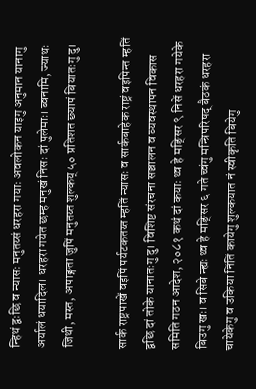न्हिथं द्वःछि व न्यासः मनुतय्सं धरहरा गयाः अवलोकन याइगु अनुमान यानागु अर्यालं धयादिल। धरहरा गयेत छम्ह मनुखं निसः दां पुलेमाः। ब्वनामि, ज्याथः जिथी, मस्त, अपाङ्गता जुपिं मनुतय्त शुल्कय् ५० प्रतिशत छ्यापं बियातःगु दु।

सार्क राष्ट्रपाखें वइपिं पर्यटकतय्त म्हतिं न्यासः व सार्कबाहेक राष्ट्रं वइपिन्त म्हतिं द्वछि दां तोके यानातःगु दु। विशिष्ट संरचना सञ्चालन व व्यवस्थापन विकास समिति गठन आदेश, २०८१ कथं दां कयाः थ्व हे मङ्सिर ९ निसें धरहरा गयेके बिउगु खः। व सिबे न्ह्यः थ्व हे मङ्सिर ६ गते च्वंगु मन्त्रिपरिषद् बैठकं धरहरा चायेकेगु व उकिया निंतिं कायेगु शुल्कयात नं स्वीकृति बियेगु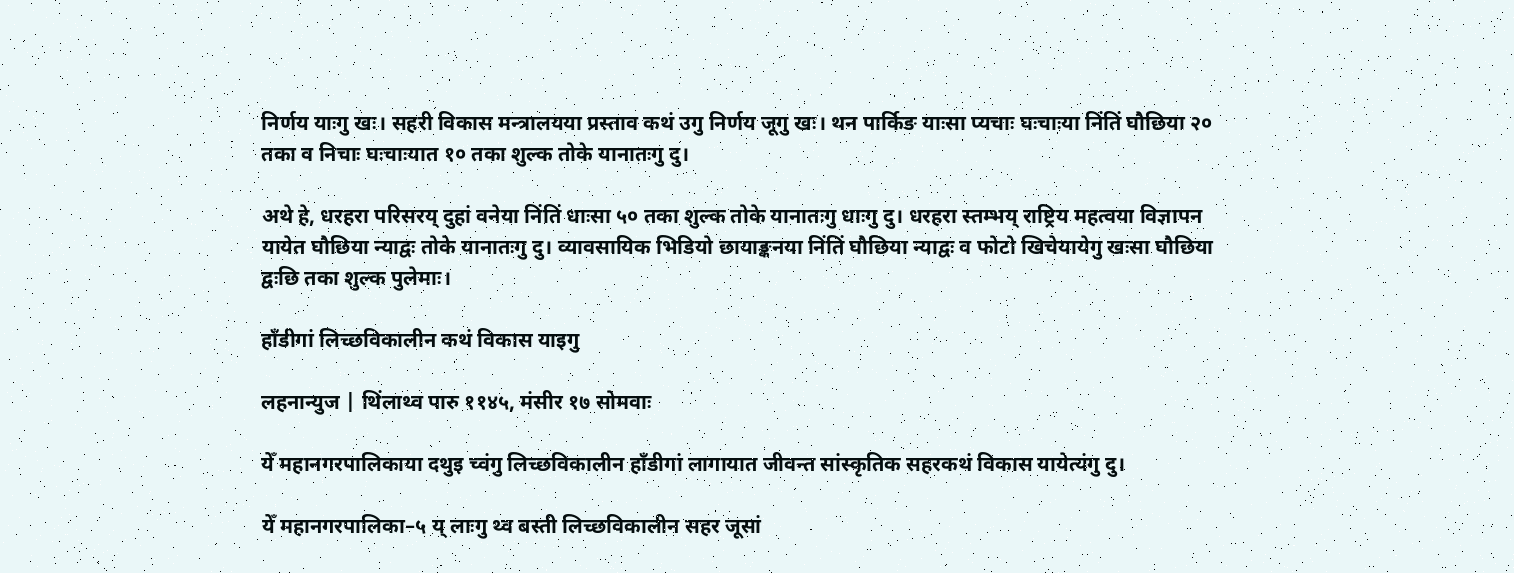निर्णय याःगु खः। सहरी विकास मन्त्रालयया प्रस्ताव कथं उगु निर्णय जूगु खः। थन पार्किङ याःसा प्यचाः घःचाःया निंतिं घौछिया २० तका व निचाः घःचाःयात १० तका शुल्क तोके यानातःगु दु।

अथे हे, धरहरा परिसरय् दुहां वनेया निंतिं धाःसा ५० तका शुल्क तोके यानातःगु धाःगु दु। धरहरा स्तम्भय् राष्ट्रिय महत्वया विज्ञापन यायेत घौछिया न्याद्वः तोके यानातःगु दु। व्यावसायिक भिडियो छायाङ्कनया निंतिं घौछिया न्याद्वः व फोटो खिचेयायेगु खःसा घौछिया द्वःछि तका शुल्क पुलेमाः।

हाँडीगां लिच्छविकालीन कथं विकास याइगु

लहनान्युज | थिंलाथ्व पारु ११४५, मंसीर १७ सोमवाः

येँ महानगरपालिकाया दथुइ च्वंगु लिच्छविकालीन हाँडीगां लागायात जीवन्त सांस्कृतिक सहरकथं विकास यायेत्यंगु दु।

येँ महानगरपालिका–५ य् लाःगु थ्व बस्ती लिच्छविकालीन सहर जूसां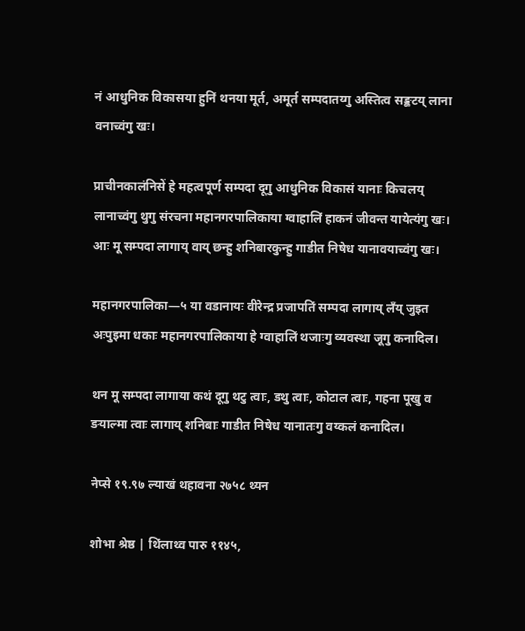नं आधुनिक विकासया हुनिं थनया मूर्त, अमूर्त सम्पदातय्गु अस्तित्व सङ्कटय् लाना वनाच्वंगु खः।

प्राचीनकालंनिसें हे महत्वपूर्ण सम्पदा दूगु आधुनिक विकासं यानाः किचलय् लानाच्वंगु थुगु संरचना महानगरपालिकाया ग्वाहालिं हाकनं जीवन्त यायेत्यंगु खः। आः मू सम्पदा लागाय् वाय् छन्हु शनिबारकुन्हु गाडीत निषेध यानावयाच्वंगु खः।

महानगरपालिका—५ या वडानायः वीरेन्द्र प्रजापतिं सम्पदा लागाय् लँय् जुइत अःपुइमा धकाः महानगरपालिकाया हे ग्वाहालिं थजाःगु व्यवस्था जूगु कनादिल।

थन मू सम्पदा लागाया कथं दूगु थटु त्वाः, डथु त्वाः, कोटाल त्वाः, गहना पूखु व ङयाल्मा त्वाः लागाय् शनिबाः गाडीत निषेध यानातःगु वय्कलं कनादिल।

नेप्से १९.९७ ल्याखं थहावना २७५८ थ्यन

शोभा श्रेष्ठ | थिंलाथ्व पारु ११४५,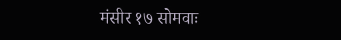मंसीर १७ सोमवाः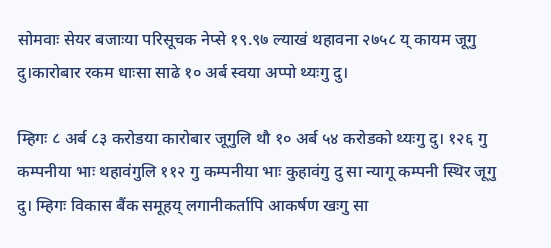सोमवाः सेयर बजाःया परिसूचक नेप्से १९.९७ ल्याखं थहावना २७५८ य् कायम जूगु दु।कारोबार रकम धाःसा साढे १० अर्ब स्वया अप्पो थ्यःगु दु।

म्हिगः ८ अर्ब ८३ करोडया कारोबार जूगुलि थौ १० अर्ब ५४ करोडको थ्यःगु दु। १२६ गु कम्पनीया भाः थहावंगुलि ११२ गु कम्पनीया भाः कुहावंगु दु सा न्यागू कम्पनी स्थिर जूगु दु। म्हिगः विकास बैंक समूहय् लगानीकर्तापि आकर्षण खःगु सा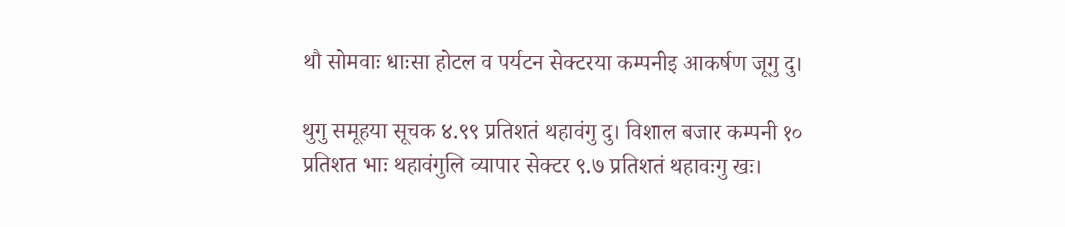थौ सोमवाः धाःसा होटल व पर्यटन सेक्टरया कम्पनीइ आकर्षण जूगु दु।

थुगु समूहया सूचक ४.९९ प्रतिशतं थहावंगु दु। विशाल बजार कम्पनी १० प्रतिशत भाः थहावंगुलि व्यापार सेक्टर ९.७ प्रतिशतं थहावःगु खः।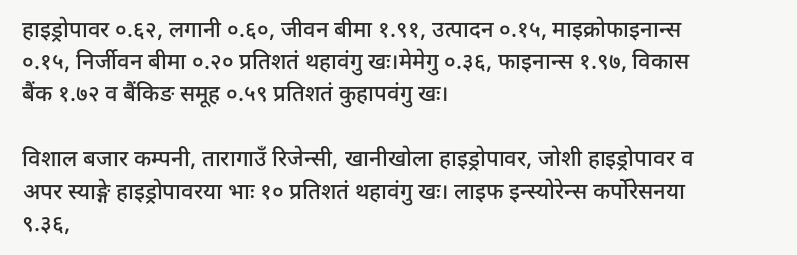हाइड्रोपावर ०.६२, लगानी ०.६०, जीवन बीमा १.९१, उत्पादन ०.१५, माइक्रोफाइनान्स ०.१५, निर्जीवन बीमा ०.२० प्रतिशतं थहावंगु खः।मेमेगु ०.३६, फाइनान्स १.९७, विकास बैंक १.७२ व बैंकिङ समूह ०.५९ प्रतिशतं कुहापवंगु खः।

विशाल बजार कम्पनी, तारागाउँ रिजेन्सी, खानीखोला हाइड्रोपावर, जोशी हाइड्रोपावर व अपर स्याङ्गे हाइड्रोपावरया भाः १० प्रतिशतं थहावंगु खः। लाइफ इन्स्योरेन्स कर्पोरेसनया ९.३६,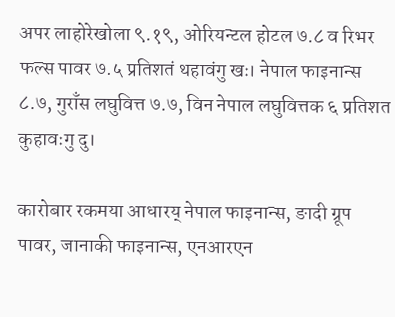अपर लाहोरेखोला ९.१९, ओरियन्टल होटल ७.८ व रिभर फल्स पावर ७.५ प्रतिशतं थहावंगु खः। नेपाल फाइनान्स ८.७, गुराँस लघुवित्त ७.७, विन नेपाल लघुवित्तक ६ प्रतिशत कुहावःगु दु।

कारोबार रकमया आधारय् नेपाल फाइनान्स, ङादी ग्रूप पावर, जानाकी फाइनान्स, एनआरएन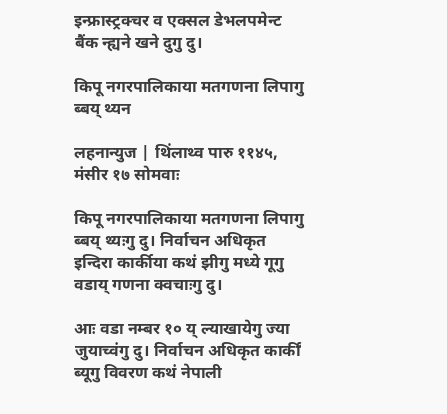इन्फ्रास्ट्रक्चर व एक्सल डेभलपमेन्ट बैंक न्ह्यने खने दुगु दु।

किपू नगरपालिकाया मतगणना लिपागु ब्बय् थ्यन

लहनान्युज | थिंलाथ्व पारु ११४५, मंसीर १७ सोमवाः

किपू नगरपालिकाया मतगणना लिपागु ब्बय् थ्यःगु दु। निर्वाचन अधिकृत इन्दिरा कार्कीया कथं झीगु मध्ये गूगु वडाय् गणना क्वचाःगु दु।

आः वडा नम्बर १० य् ल्याखायेगु ज्या जुयाच्वंगु दु। निर्वाचन अधिकृत कार्कीं ब्यूगु विवरण कथं नेपाली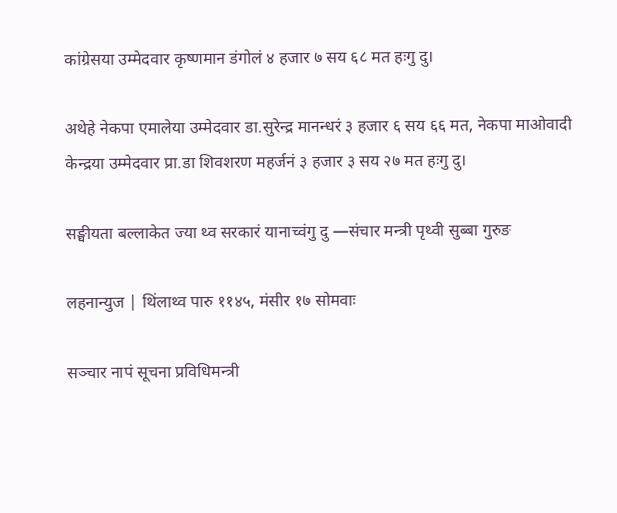कांग्रेसया उम्मेदवार कृष्णमान डंगोलं ४ हजार ७ सय ६८ मत हःगु दु।

अथेहे नेकपा एमालेया उम्मेदवार डा.सुरेन्द्र मानन्धरं ३ हजार ६ सय ६६ मत, नेकपा माओवादी केन्द्रया उम्मेदवार प्रा.डा शिवशरण महर्जनं ३ हजार ३ सय २७ मत हःगु दु।

सङ्घीयता बल्लाकेत ज्या थ्व सरकारं यानाच्वंगु दु —संचार मन्त्री पृथ्वी सुब्बा गुरुङ

लहनान्युज | थिंलाथ्व पारु ११४५, मंसीर १७ सोमवाः

सञ्चार नापं सूचना प्रविधिमन्त्री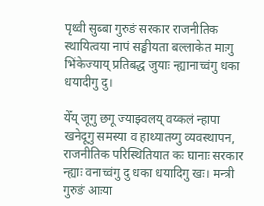पृथ्वी सुब्बा गुरुङं सरकार राजनीतिक स्थायित्वया नापं सङ्घीयता बल्लाकेत माःगु भिंकेज्याय् प्रतिबद्ध जुयाः न्ह्यानाच्वंगु धका धयादीगु दु।

येँय् जूगु छगू ज्याझ्वलय् वय्कलं न्हापा खनेदूगु समस्या व हाथ्यातय्गु व्यवस्थापन, राजनीतिक परिस्थितियात कः घानाः सरकार न्ह्याः वनाच्वंगु दु धका धयादिगु खः। मन्त्री गुरुङं आःया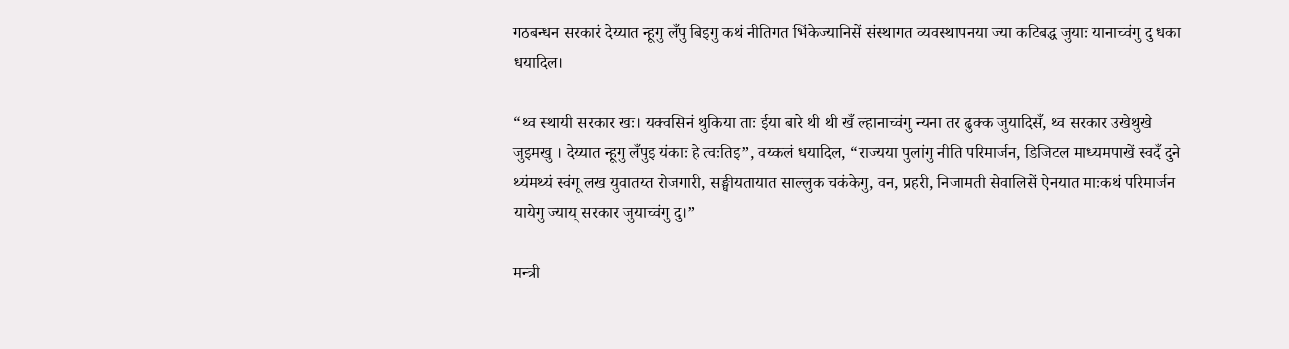गठबन्धन सरकारं देय्यात न्हूगु लँपु बिइगु कथं नीतिगत भिंकेज्यानिसें संस्थागत व्यवस्थापनया ज्या कटिबद्ध जुयाः यानाच्वंगु दु धका धयादिल।

“थ्व स्थायी सरकार खः। यक्वसिनं थुकिया ताः ईया बारे थी थी खँ ल्हानाच्वंगु न्यना तर ढुक्क जुयादिसँ, थ्व सरकार उखेथुखे जुइमखु । देय्यात न्हूगु लँपुइ यंकाः हे त्वःतिइ”, वय्कलं धयादिल, “राज्यया पुलांगु नीति परिमार्जन, डिजिटल माध्यमपाखें स्वदँ दुने थ्यंमथ्यं स्वंगू लख युवातय्त रोजगारी, सङ्घीयतायात साल्लुक चकंकेगु, वन, प्रहरी, निजामती सेवालिसें ऐनयात माःकथं परिमार्जन यायेगु ज्याय् सरकार जुयाच्वंगु दु।”

मन्त्री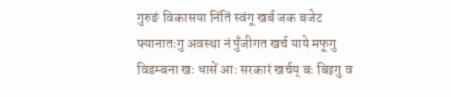गुरुङं विकासया निंतिं स्वंगू खर्ब जक बजेट फ्यानातःगु अवस्था नं पुँजीगत खर्च याये मफूगु विडम्बना खः धासें आः सरकारं खर्चय् बः बिइगु व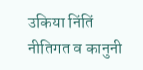उकिया निंतिं नीतिगत व कानुनी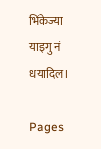भिंकेज्या याइगु नं धयादिल।

Pages